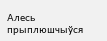Алесь прыплюшчыўся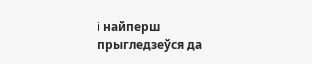i найперш прыгледзеўся да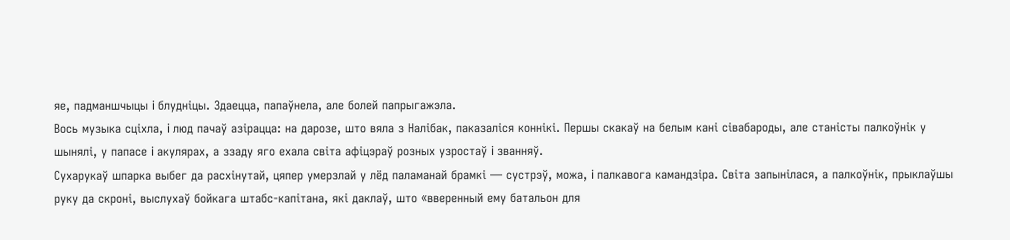яе, падманшчыцы i блудніцы. Здаецца, папаўнела, але болей папрыгажэла.
Вось музыка сціхла, i люд пачаў азірацца: на дарозе, што вяла з Налібак, паказаліся коннікі. Першы скакаў на белым кані сівабароды, але станісты палкоўнік у шынялі, у папасе i акулярах, а ззаду яго ехала світа афіцэраў розных узростаў i званняў.
Сухарукаў шпарка выбег да расхінутай, цяпер умерзлай у лёд паламанай брамкі — сустрэў, можа, i палкавога камандзіра. Світа запынілася, а палкоўнік, прыклаўшы руку да скроні, выслухаў бойкага штабс-капітана, які даклаў, што «вверенный ему батальон для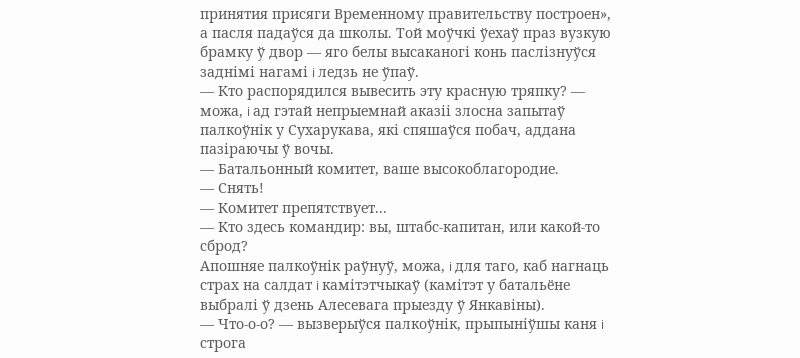принятия присяги Временному правительству построен», а пасля падаўся да школы. Той моўчкі ўехаў праз вузкую брамку ў двор — яго белы высаканогі конь паслізнуўся заднімі нагамі i ледзь не ўпаў.
— Кто распорядился вывесить эту красную тряпку? — можа, i ад гэтай непрыемнай аказіі злосна запытаў палкоўнік у Сухарукава, які спяшаўся побач, аддана пазіраючы ў вочы.
— Батальонный комитет, ваше высокоблагородие.
— Снять!
— Комитет препятствует...
— Кто здесь командир: вы, штабс-капитан, или какой-то сброд?
Апошняе палкоўнік раўнуў, можа, i для таго, каб нагнаць страх на салдат i камітэтчыкаў (камітэт у батальёне выбралі ў дзень Алесевага прыезду ў Янкавіны).
— Что-о-о? — вызверыўся палкоўнік, прыпыніўшы каня i строга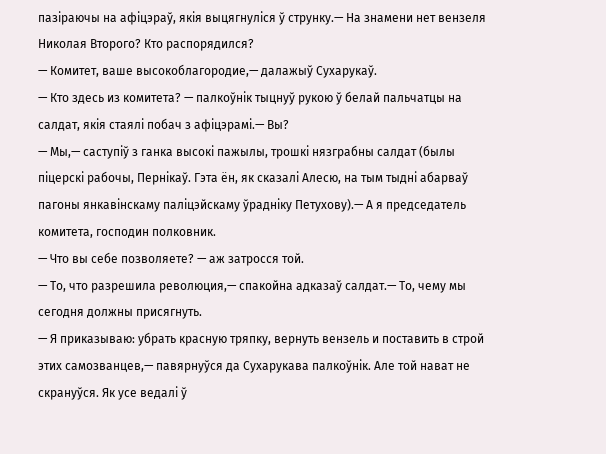пазіраючы на афіцэраў, якія выцягнуліся ў струнку.— На знамени нет вензеля Николая Второго? Кто распорядился?
— Комитет, ваше высокоблагородие,— далажыў Сухарукаў.
— Кто здесь из комитета? — палкоўнік тыцнуў рукою ў белай пальчатцы на салдат, якія стаялі побач з афіцэрамі.— Вы?
— Мы,— саступіў з ганка высокі пажылы, трошкі нязграбны салдат (былы піцерскі рабочы, Пернікаў. Гэта ён, як сказалі Алесю, на тым тыдні абарваў пагоны янкавінскаму паліцэйскаму ўрадніку Петухову).— А я председатель комитета, господин полковник.
— Что вы себе позволяете? — аж затросся той.
— То, что разрешила революция,— спакойна адказаў салдат.— То, чему мы сегодня должны присягнуть.
— Я приказываю: убрать красную тряпку, вернуть вензель и поставить в строй этих самозванцев,— павярнуўся да Сухарукава палкоўнік. Але той нават не скрануўся. Як усе ведалі ў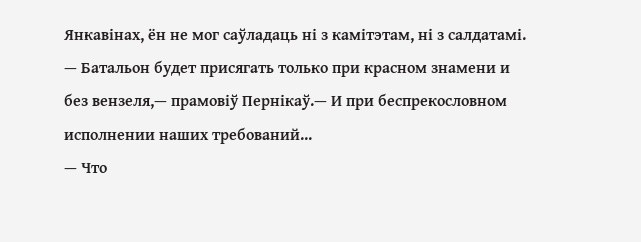Янкавінах, ён не мог саўладаць ні з камітэтам, ні з салдатамі.
— Батальон будет присягать только при красном знамени и без вензеля,— прамовіў Пернікаў.— И при беспрекословном исполнении наших требований...
— Что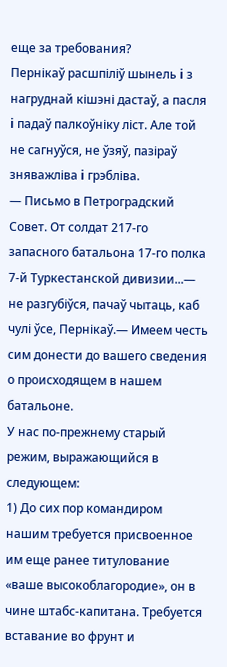еще за требования?
Пернікаў расшпіліў шынель i з нагруднай кішэні дастаў, а пасля i падаў палкоўніку ліст. Але той не сагнуўся, не ўзяў, пазіраў зняважліва i грэбліва.
— Письмо в Петроградский Совет. От солдат 217-го запасного батальона 17-го полка 7-й Туркестанской дивизии...— не разгубіўся, пачаў чытаць, каб чулі ўсе, Пернікаў.— Имеем честь сим донести до вашего сведения о происходящем в нашем батальоне.
У нас по-прежнему старый режим, выражающийся в следующем:
1) До сих пор командиром нашим требуется присвоенное им еще ранее титулование «ваше высокоблагородие», он в чине штабс-капитана. Требуется вставание во фрунт и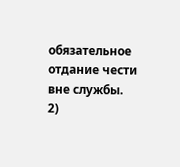обязательное отдание чести вне службы.
2)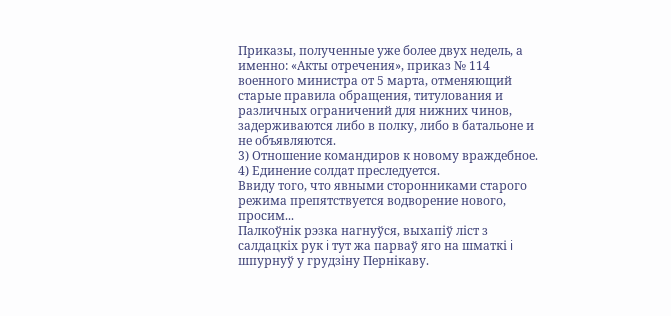Приказы, полученные уже более двух недель, а именно: «Акты отречения», приказ № 114 военного министра от 5 марта, отменяющий старые правила обращения, титулования и различных ограничений для нижних чинов, задерживаются либо в полку, либо в батальоне и не объявляются.
3) Отношение командиров к новому враждебное.
4) Единение солдат преследуется.
Ввиду того, что явными сторонниками старого режима препятствуется водворение нового, просим...
Палкоўнік рэзка нагнуўся, выхапіў ліст з салдацкіх рук i тут жа парваў яго на шматкі i шпурнуў у грудзіну Пернікаву.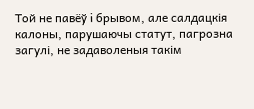Той не павёў i брывом, але салдацкія калоны, парушаючы статут, пагрозна загулі, не задаволеныя такім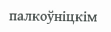палкоўніцкім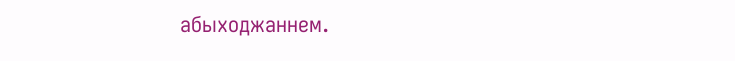абыходжаннем.